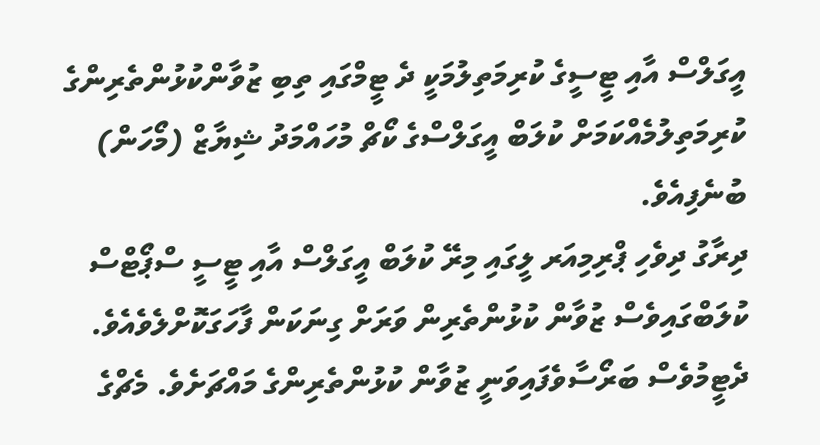އީގަލްސް އާއި ޓީސީގެ ކުރިމަތިލުމަކީ ދެ ޓީމްގައި ތިބި ޒުވާންކުޅުންތެރިންގެ ކުރިމަތިލުމެއްކަމަށް ކުލަބް އީގަލްސްގެ ކޯޗް މުހައްމަދު ޝިޔާޒް (މޯހަން) ބުނެފިއެވެ.
ދިރާގު ދިވެހި ޕްރިމިއަރ ލީގައި މިރޭ ކުލަބް އީގަލްސް އާއި ޓީސީ ސްޕޯޓްސް ކުލަބްގައިވެސް ޒުވާން ކުޅުންތެރިން ވަރަށް ގިނަކަން ފާހަގަކޮށްލެވެއެވެ. ދެޓީމުވެސް ބަރޯސާވެފައިވަނީ ޒުވާން ކުޅުންތެރިންގެ މައްޗަށެވެ. މެޗްގެ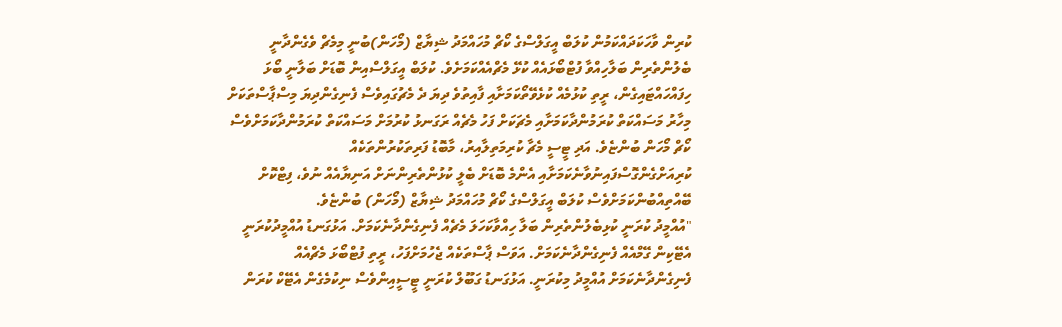ކުރިން ވާހަކަދައްކަމުން ކުލަބް އީގަލްސްގެ ކޯޗް މުހައްމަދު ޝިޔާޒް (މޯހަން)ބުނީ މިމެޗް ވެގެންދާނީ ބެލުންތެރިން ބަލާހިއްވާ ފުޓްބޯޅައެއް ކުޅޭ މެޗްއެއްކަމަށެވެ. ކުލަބް އީގަލްސްއިން ބޮޑަށް ބަލާނީ ބޯޅަ ހިފައްހައްޓައިގެން، ރީތި ކުޅުމެއް ކުޅެވޭތޯކަމަށާއި ފާއިތުވެ ދިޔަ ދެ މެޗުގައިވެސް ފެނިގެންދިޔަ މިސްޕާސްތަކަށް މިހާރު މަސައްކަތް ކުރަމުންދާކަމަށާއި މެޗަކަށް ފަހު މެޗެއް ރަގަނޅު ކުރުމަށް މަސައްކަތް ކުރަމުންދާކަމަށްވެސް ކޯޗް މޯހަން ބުންޏެވެ. އަދި ޓީސީ މެޗާ ކުރިމަތިލާއިރު، މާބޮޑު ފަރިތަކުރުންތަކެއް ކުރިއަށްގެންގޮސްފައިނުވާނެކަމަށާއި އެންމެ ބޮޑަށް ބެލީ ކުޅުންތެރިންނަށް އަނިޔާއެއް ނުވެ، ފިޓްކޮށް ބޭއްތިއްބުންކަމަށްވެސް ކުލަބް އީގަލްސްގެ ކޯޗް މުހައްމަދު ޝިޔާޒް (މޯހަން) ބުންޏެވެ.
"އުއްމީދު ކުރަނީ ކުޅިބެލުންތެރިން ބަލާ ހިއްވާކަހަލަ މެޗެއް ފެނިގެންދާނެކަމަށް. އަޅުގަނޑު އުއްމީދުކުރަނީ އެޓޭކިން ގޭމްއެއް ފެނިގެންދާނެކަމަށް. އަވަސް ޕާސްތަކެއް ޖެހުމަށްފަހު، ރީތި ފުޓްބޯޅަ މެޗްއެއް ފެނިގެންދާނެކަމަށް އުއްމީދު މިކުރަނީ. އަޅުގަނޑު ގަބޫލް ކުރަނީ ޓީސީއިންވެސް ނިކުމެގެން އެޓޭކް ކުރަން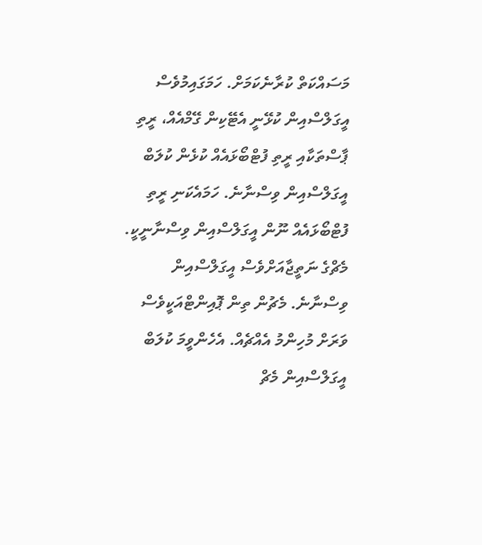މަސައްކަތް ކުރާނެކަމަށް. ހަމަގައިމުވެސް އީގަލްސްއިން ކުޅޭނީ އެޓޭކިން ގޭމްއެއް، ރީތި ޕާސްތަކާއި ރީތި ފުޓްބޯޅައެއް ކުޅެން ކުލަބް އީގަލްސްއިން ވިސްނާނެ. ހަމައެކަނި ރީތި ފުޓްބޯޅައެއް ނޫން އީގަލްސްއިން ވިސްނާނީކީ. މެޗްގެ ނަތީޖާއަށްވެސް އީގަލްސްއިން ވިސްނާނެ. މެޗުން ތިން ޕޮއިންޓްއަކީވެސް ވަރަށް މުހިންމު އެއްޗެއް. އެހެންވީމަ ކުލަބް އީގަލްސްއިން މެޗް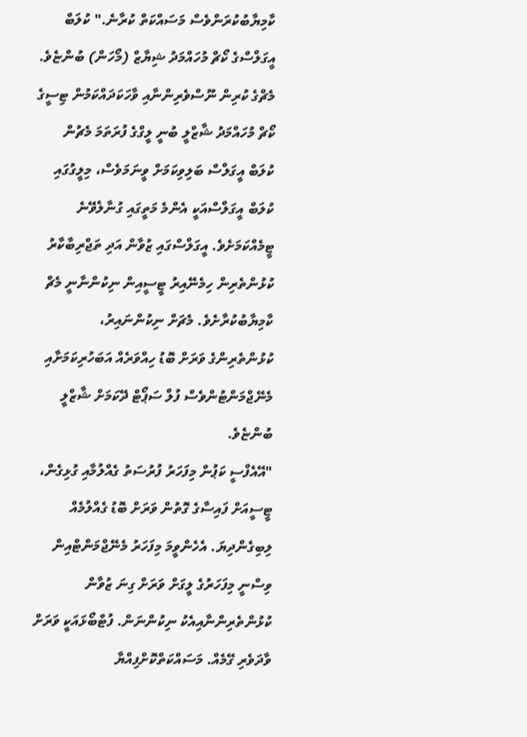ކާމިޔާބުކުރަންވެސް މަސައްކަތް ކުރާނެ." ކުލަބް އީގަލްސްގެ ކޯޗް މުހައްމަދު ޝިޔާޒް (މޯހަން) ބުންޏެވެ.
މެޗްގެ ކުރިން ނޫސްވެރިންނާއި ވާހަކަދައްކަމުން ޓިސީގެ ކޯޗް މުހައްމަދު ޝާޒްލީ ބުނީ ލީގްގެ ފުރަތަމަ މެޗުން ކުލަބް އީގަލްސް ބަލިވިކަމަށް ވީނަމަވެސް، މިލީގުގައި ކުލަބް އީގަލްސްއަކީ އެންމެ މަތީގައި ގުނާލެވޭނެ ޓީމެއްކަމަށެވެ. އީގަލްސްގައި ޒުވާން އަދި ތަޖްރިބާކާރު ކުޅުންތެރިން ހިމެނޭއިރު ޓީސީއިން ނިކުންނާނީ މެޗް ކާމިޔާބުކުރާށެވެ. މެޗަށް ނިކުންނައިރު، ކުޅުންތެރިންގެ ވަރަށް ބޮޑު ހިއްވަރެއް އަބަހުރިކަމަށާއި މެނޭޖްމަންޓުންވެސް ފުލް ސަޕޯޓް ދޭކަމަށް ޝާޒްލީ ބުންޏެވެ.
"އޭއެފްސީ ކަޕުން މިފަހަރު ފުރުސަތު ގެއްލުމާއި ގުޅިގެން، ޓީސީއަށް ފައިސާގެ ގޮތުން ވަރަށް ބޮޑު ގެއްލުމެއް ލިބިގެންދިޔަ. އެހެންވީމަ މިފަހަރު މެނޭޖްމަންޓްއިން ވިސްނީ މިފަހަރުގެ ލީގަށް ވަރަށް ގިނަ ޒުވާން ކުޅުންތެރިންނާއިއެކު ނިކުންނަން. ފުޓްބޯޅައަކީ ވަރަށް ވާދަވެރި ގޭމެއް. މަސައްކަތްކޮށްފިއްޔާ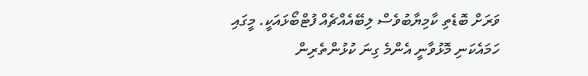ވަރަށް ބޮޑެތި ކާމިޔާބުވެސް ލިބޭއެއްޗެއް ފުޓްބޯޅައަކީ. މީގައި ހަމައެކަނި މޮޅުވާނީ އެންމެ ގިނަ ކުޅުންތެރިން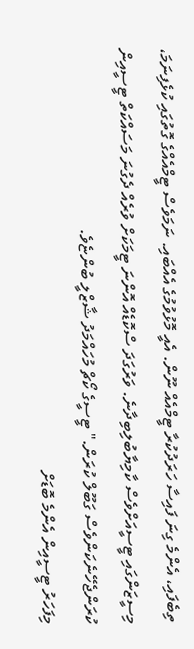ތިބެފައި، އެންމެ ގިނަ ފައިސާ ހަރަދުކުރާ ޓީމްއެއް ނޫން. އެއީ މޮޅުވުމުގެ އެއްބައި. ނަމަވެސް ޓީމްއެއްގެ ގޮތުގައި ކުޅެފިނަމަ، މިސީޒަންގައި ޓީސީއަށްވެސް ކާމިޔާބުލިބިދާނެ. ވަރުގަދަ ސްކޮޑެއް އޮންނަ ޓީމަކަށް ވުރެއް ދެގުނަ މަސައްކަތް ޓީސީއިން ކުރަންޖެހޭނެކަންވެސް ގަބޫލް ކުރަން." ޓީސީގެ ކޯޗް މުހައްމަދު ޝާޒްލީ ބުންޏެވެ.
މިފަހަރު ޓީސީއިން އެންމެ ބޮޑަށް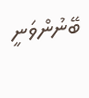ބޭނުންވަނީ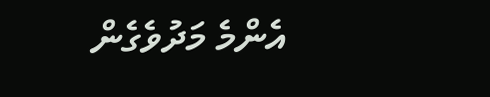އެންމެ މަދުވެގެން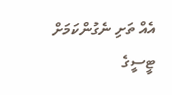އެއް ތަށި ނެގުންކަމަށް ޓީސީގެ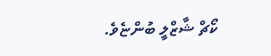ކޯޗް ޝާޒްލީ ބުންޏެވެ.